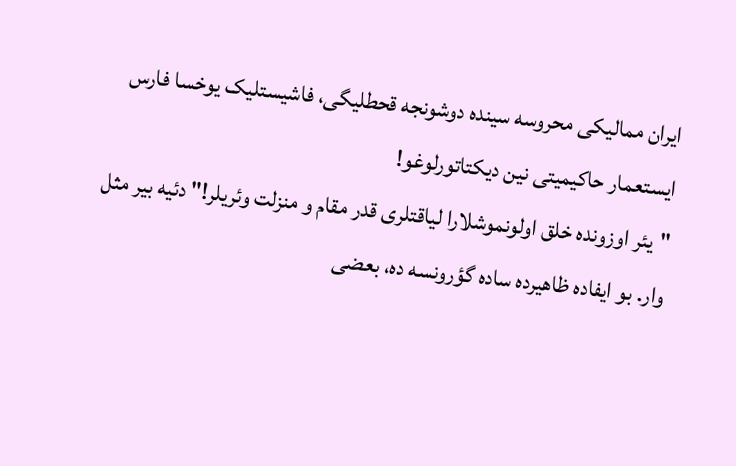ایران ممالیکی محروسه سینده دوشونجه قحطلیگی، فاشیستلیک یوخسا فارس ایستعمار حاکیمیتی نین دیکتاتورلوغو!
"یئر اوزونده خلق اولونموشلارا لیاقتلری قدر مقام و منزلت وئریلر!" دئیه بیر مثل وار. بو ایفاده ظاهیرده ساده گؤرونسه ده، بعضی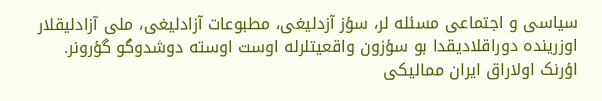سیاسی و اجتماعی مسئله لر، سؤز آزدلیغی، مطبوعات آزادلیغی، ملی آزادلیقلار اوزرینده دوراقلادیقدا بو سؤزون واقعیتلرله اوست اوسته دوشدوگو گؤرونر.
اؤرنک اولاراق ایران ممالیکی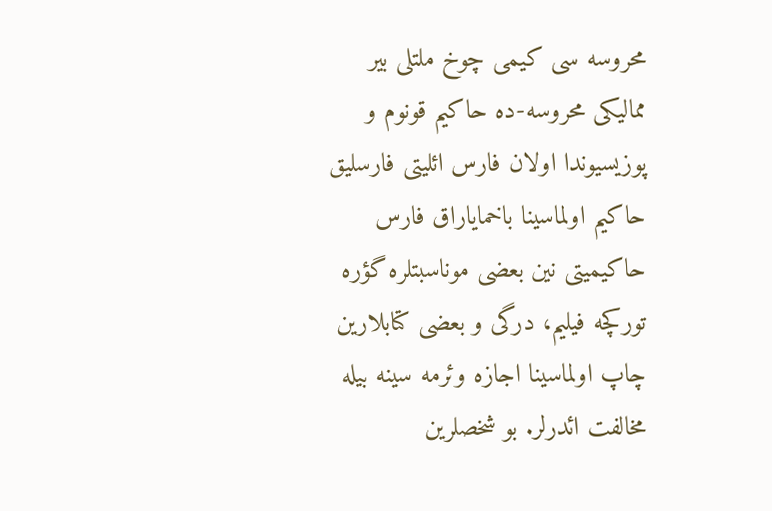محروسه سی کیمی چوخ ملتلی بیر ممالیکی محروسه-ده حاکیم قونوم و پوزیسیوندا اولان فارس ائلیتی فارسلیق حاکیم اولماسینا باخمایاراق فارس حاکیمیتی نین بعضی موناسبتلره گؤره تورکچه فیلیم، درگی و بعضی کتابلارین چاپ اولماسینا اجازه وئرمه سینه بیله مخالفت ائدرلر. بو شخصلرین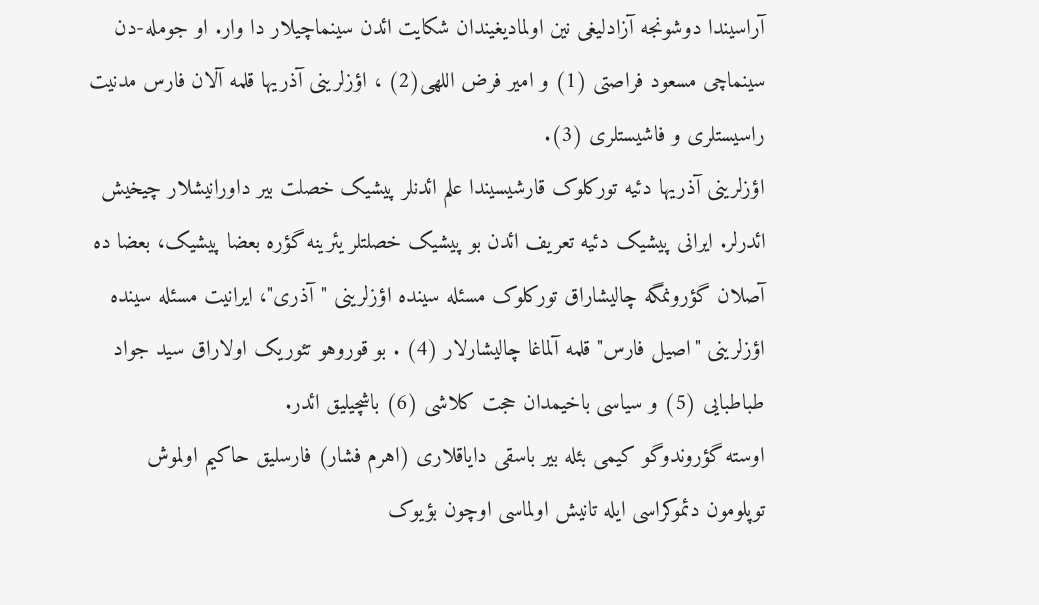آراسیندا دوشونجه آزادلیغی نین اولمادیغیندان شکایت ائدن سینماچیلار دا وار. او جومله-دن سینماچی مسعود فراصتی (1) و امیر فرض اللهی(2) ، اؤزلرینی آذریها قلمه آلان فارس مدنیت راسیستلری و فاشیستلری (3).
اؤزلرینی آذریها دئیه تورکلوک قارشیسیندا علم ائدنلر پیشیک خصلت بیر داورانیشلار چیخیش ائدرلر. ایرانی پیشیک دئیه تعریف ائدن بو پیشیک خصلتلر یئرینه گؤره بعضا پیشیک، بعضا ده آصلان گؤرونمگه چالیشاراق تورکلوک مسئله سینده اؤزلرینی "آذری"، ایرانیت مسئله سینده اؤزلرینی "اصیل فارس" قلمه آلماغا چالیشارلار (4) . بو قوروهو تئوریک اولاراق سید جواد طباطبایی (5) و سیاسی باخیمدان حجت کلاشی (6) باشچیلیق ائدر.
اوسته گؤروندوگو کیمی بئله بیر باسقی دایاقلاری (اهرم فشار) فارسلیق حاکیم اولموش توپلومون دئموکراسی ایله تانیش اولماسی اوچون بؤیوک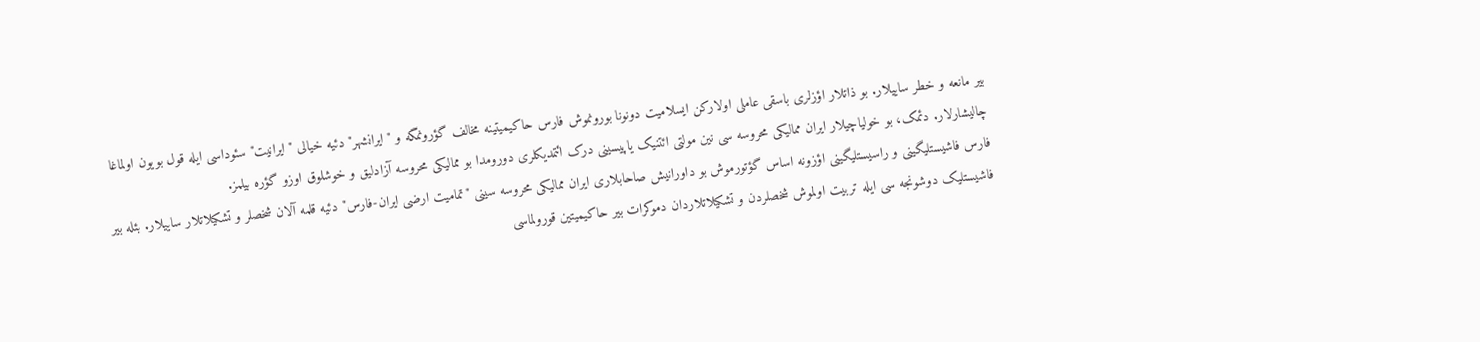بیر مانعه و خطر ساییلار. بو ذاتلار اؤزلری باسقی عاملی اولارکن ایسلامیت دونونا بورونموش فارس حاکیمیتینه مخالف گؤرونمگه و "ایرانشهر" دئیه خیالی "ایرانیت" سئوداسی ایله قول بویون اولماغا چالیشارلار. دئمک، بو خولیاچیلار ایران ممالیکی محروسه سی نین مولتی ائتنیک یاپیسینی درک ائتمدیکلری دورومدا بو ممالیکی محروسه آزادلیق و خوشلوق اوزو گؤره بیلمز.
فارس فاشیستلیگینی و راسیستلیگینی اؤزونه اساس گؤتورموش بو داورانیش صاحابلاری ایران ممالیکی محروسه سینی "تمامیت ارضی ایران-فارس" دئیه قلمه آلان شخصلر و تشکیلاتلار ساییلار. بئله بیر فاشیستلیک دوشونجه سی ایله تربیت اولموش شخصلردن و تشکیلاتلاردان دموکرات بیر حاکیمیتین قورولماسی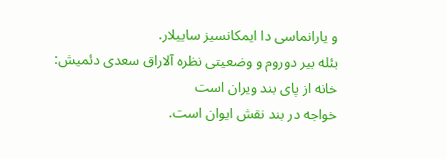و یارانماسی دا ایمکانسیز ساییلار.
بئله بیر دوروم و وضعیتی نظره آلاراق سعدی دئمیش:
خانه از پای بند ویران است
خواجه در بند نقش ایوان است.